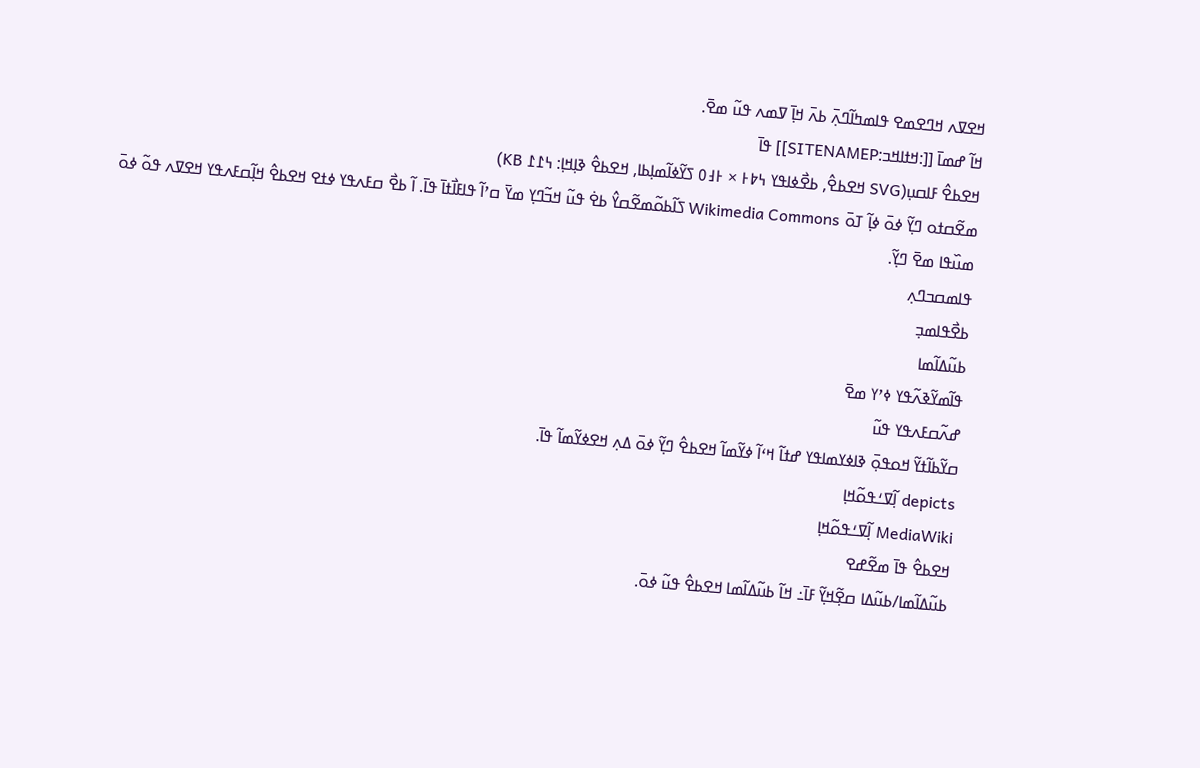ߞߐߜߍ ߞߣߐߘߐ ߟߊߘߤߊ߬ߣߍ߲߫ ߕߍ߫ ߞߊ߲߫ ߜߘߍ ߟߎ߬ ߘߐ߫.
ߞߊ߬ ߝߘߊ߫ [[:ߞߙߊߞߏ:SITENAMEP]] ߟߊ߫
ߞߐߕߐ߮ ߓߊߛߎ߲(SVG ߞߐߕߐ߮, ߕߐ߯ߦߊߟߌ ߆߈߅ × ߅߃߀ ߖߌ߬ߦߊ߬ߘߊ߲ߕߊ, ߞߐߕߐ߮ ߢߊ߲ߞߊ߲: ߆߁߁ KB)
ߘߐ߬ߛߙߋ ߣߌ߲߬ ߦߋ߫ ߦߊ߲߬ ߠߋ߫ Wikimedia Commons ߖߊ߬ߕߋ߬ߘߐ߬ߛߌ߮ ߕߐ߭ ߟߎ߬ ߞߏ߬ߣߌ߲ ߘߌ߫ ߛߴߊ߬ ߟߊߓߊ߯ߙߊ߫ ߟߊ߫. ߊ߬ ߕߐ߯ ߛߓߍߟߌ ߦߙߐ ߞߐߕߐ߮ ߞߊ߲߬ߛߓߍߟߌ ߞߐߜߍ ߟߋ߬ ߦߋ߫ ߘߎ߰ߟߊ ߘߐ߫ ߣߌ߲߬.
ߟߊߘߛߏߣߍ߲
ߕߐ߯ߟߊߘߏ߲
ߕߎ߬ߡߊ߬ߘߊ
ߟߊ߬ߘߌ߬ߢߍ߬ߟߌ ߦߴߌ ߘߐ߫
ߝߍ߬ߛߓߍߟߌ ߟߎ߬
ߛߌ߬ߕߊ߬ߙߌ߬ ߞߋߟߋ߲߫ ߢߊߦߌߘߊߟߌ ߝߙߊ߬ ߞߵߊ߬ ߦߌ߬ߘߊ߬ ߞߐߕߐ߮ ߣߌ߲߬ ߦߋ߫ ߡߍ߲ ߞߐߦߌ߬ߘߊ߬ ߟߊ߫.
depicts ߊ߲߬ߜߑߟߋ߬ߞߊ߲
MediaWiki ߊ߲߬ߜߑߟߋ߬ߞߊ߲
ߞߐߕߐ߮ ߟߊ߫ ߘߐ߬ߝߐ
ߕߎ߬ߡߊ߬ߘߊ/ߕߎ߬ߡߊ ߛߐ߲߬ߞߌ߲߬ ߓߊ߫߸ ߞߊ߬ ߕߎ߬ߡߊ߬ߘߊ ߞߐߕߐ߮ ߟߎ߬ ߦߋ߫.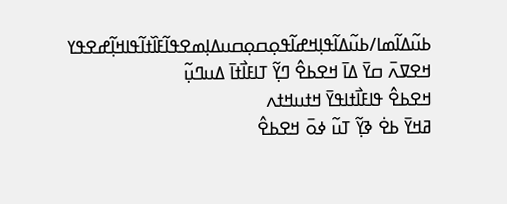ߕߎ߬ߡߊ߬ߘߊ/ߕߎ߬ߡߊ߬ߟߊ߲ߞߝߊ߬ߟߋ߲ߛߋ߲ߛߎߡߊ߲ߘߐߟߊ߬ߓߊ߰ߙߊ߬ߟߊߞߊ߲߬ߝߐߟߌ
ߞߐߜߍ߫ ߛߌ߫ ߡߊ߫ ߞߐߕߐ߮ ߣߌ߲߬ ߠߊߓߊ߯ߙߊ߫ ߡߎߣߎ߲߬
ߞߐߕߐ߮ ߟߊߓߊ߯ߙߊߟߌ߫ ߞߙߎߞߙߍ
ߥߞߌ߫ ߕߐ߭ ߢߌ߲߬ ߠߎ߬ ߦߋ߫ ߞߐߕߐ߮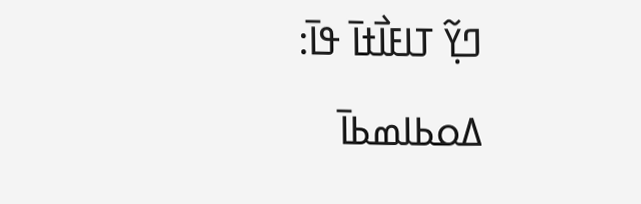ߣߌ߲߬ ߠߊߓߊ߯ߙߊ߫ ߟߊ߫:
ߡߋߕߊߘߕߊ߫